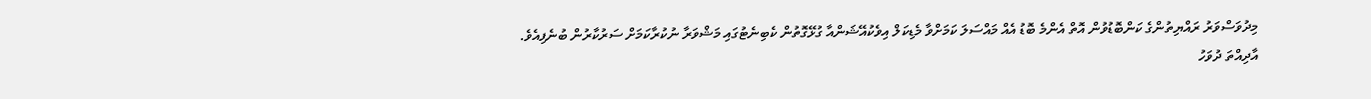މިދުވަސްވަރު ރައްޔިތުންގެ ކަންބޮޑުވުން އޮތް އެންމެ ބޮޑު އެއް މައްސަލަ ކަމަށްވާ މެޑިކަލް އިވެކުއޭޝަންއާ ގުޅޭގޮތުން ކެބިނެޓުގައި މަޝްވަރާ ނުކުރާކަމަށް ސަރުކާރުން ބުނެފިއެވެ.
އާދިއްތަ ދުވަހު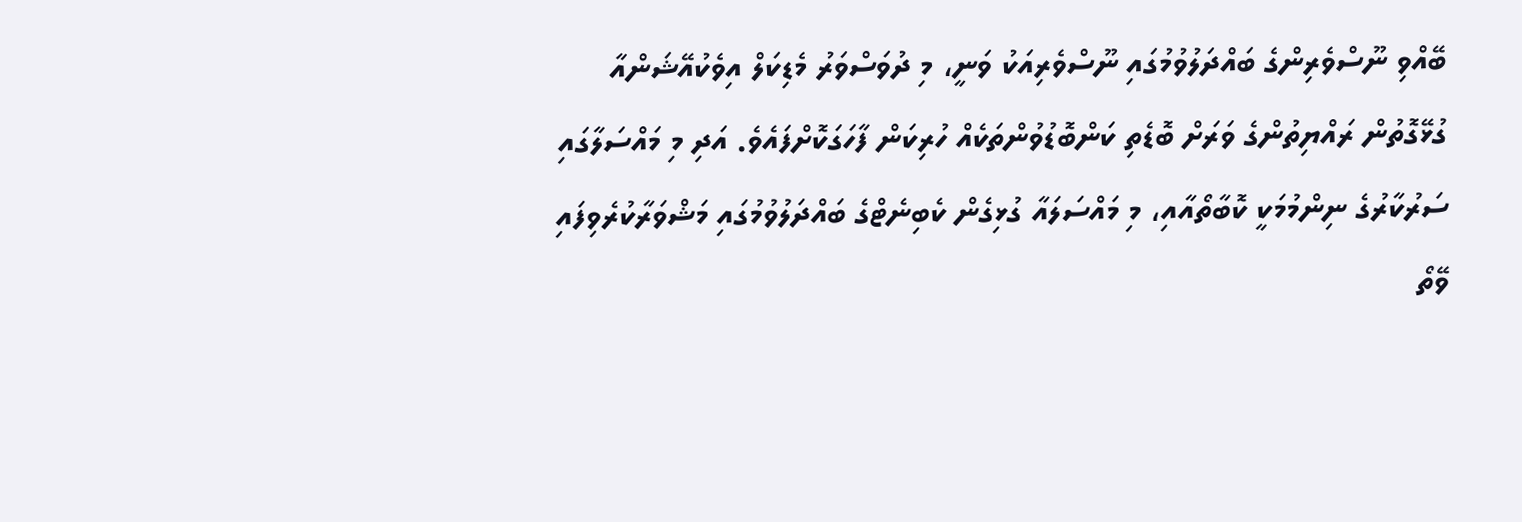ބޭއްވި ނޫސްވެރިންގެ ބައްދަލުވުމުގައި ނޫސްވެރިއަކު ވަނީ، މި ދުވަސްވަރު މެޑިކަލް އިވެކުއޭޝަންއާ ގުޅޭގޮތުން ރައްޔިތުންގެ ވަރަށް ބޮޑެތި ކަންބޮޑުވުންތަކެއް ހުރިކަން ފާހަގަކޮށްފައެވެ. އަދި މި މައްސަލާގައި ސަރުކާރުގެ ނިންމުމަކީ ކޮބާތޯއާއި، މި މައްސަލައާ ގުޅިގެން ކެބިނެޓްގެ ބައްދަލުވުމުގައި މަޝްވަރާކުރެވިފައި ވޭތޯ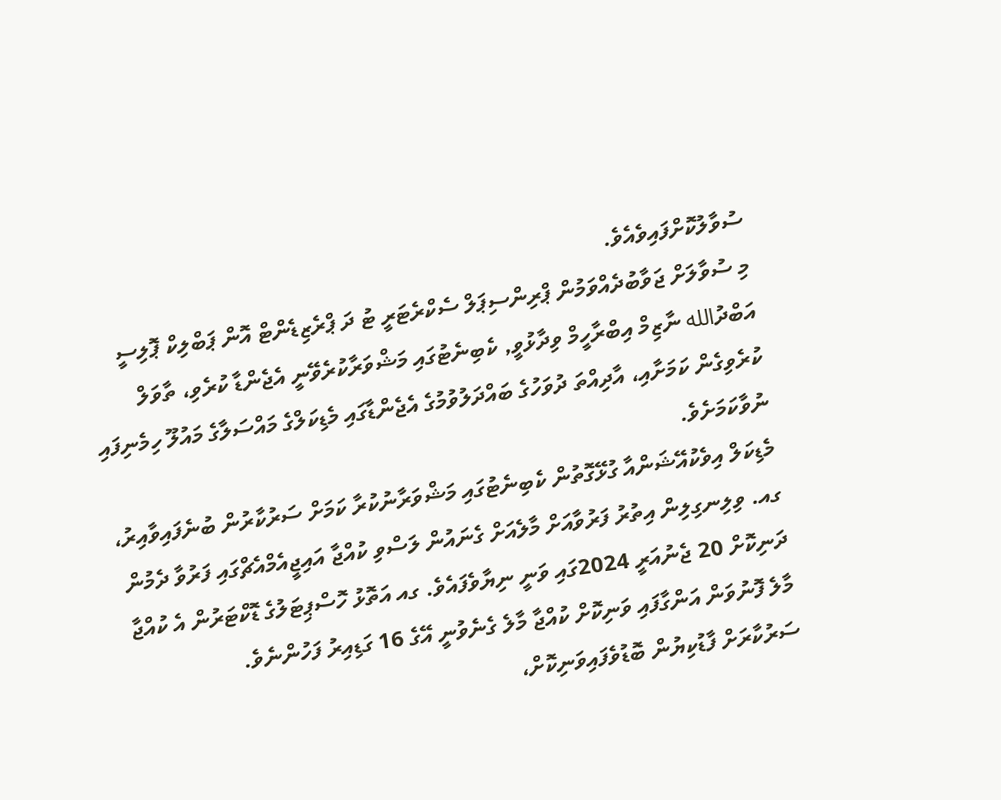ސުވާލުކޮށްފައިވެއެވެ.
މި ސުވާލަށް ޖަވާބުދެއްވަމުން ޕްރިންސިޕަލް ސެކްރެޓަރީ ޓު ދަ ޕްރެޒިޑެންޓް އޮން ޕަބްލިކް ޕޮލިސީ އަބްދުالله ނާޒިމް އިބްރާހީމް ވިދާޅުވީ, ކެބިނެޓުގައި މަޝްވަރާކުރެވޭނީ އެޖެންޑާ ކުރެވި، ތާވަލް ކުރެވިގެން ކަމަށާއި، އާދިއްތަ ދުވަހުގެ ބައްދަލުވުމުގެ އެޖެންޑާގައި މެޑިކަލްގެ މައްސަލާގެ މައުލޫ ހިމެނިފައި ނުވާކަމަށެވެ.
މެޑިކަލް އިވެކުއޭޝަންއާ ގުޅޭގޮތުން ކެބިނެޓުގައި މަޝްވަރާނުކުރާ ކަމަށް ސަރުކާރުން ބުނެފައިވާއިރު، ގއ. ވިލިނގިލިން އިތުރު ފަރުވާއަށް މާލެއަށް ގެނައުން ލަސްވި ކުއްޖާ އައިޖީއެމްއެޗްގައި ފަރުވާ ދެމުން ދަނިކޮށް 20 ޖެނުއަރީ 2024ގައި ވަނީ ނިޔާވެފައެވެ. ގއ އަތޮޅު ހޮސްޕިޓަލުގެ ޑޮކްޓަރުން އެ ކުއްޖާ މާލެ ފޮނުވަން އަންގާފައި ވަނިކޮށް ކުއްޖާ މާލެ ގެނެވުނީ އޭގެ 16 ގަޑިއިރު ފަހުންނެވެ.
ސަރުކާރަށް ފާޑުކިޔުން ބޮޑުވެފައިވަނިކޮށް،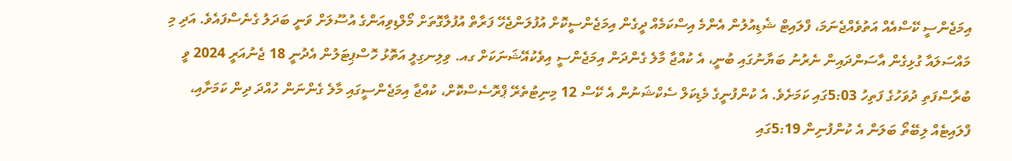އިމަޖެންސީ ކޭސްއެއް އަތުވެއްޖެނަމަ، ފްލައިޓް ޝެޑިއުލުން އެންމެ އިސްކަމެއް ދީގެން އިމަޖެންސީކޮށް އުފުލަންޖެހޭ ފަރާތް އުފުލާގޮތަށް މޯލްޑިވިއަންގެ އުސޫލަށް ވަނީ ބަދަލު ގެނެސްފައެވެ. އަދި މި މައްސަލައާ ގުޅިގެން އާސަންދައިން ނެރުނު ބަޔާނުގައި ބުނީ، އެ ކުއްޖާ މާލެ ގެންދަން އިމަޖެންސީ އިވެކުއޭޝަނަކަށް ގއ. ވިލިނގިލީ އަތޮޅު ހޮސްޕިޓަލުން އެދުނީ 18 ޖެނުއަރީ 2024 ވީ ބުރާސްފަތި ދުވަހުގެ ފަތިހު 5:03ގައި ކަމަށެވެ. އެ ކުންފުނީގެ މެޑިކަލް ސެކްޝަނުން އެ ކޭސް 12 މިނިޓުތެރޭ ޕްރޮސެސްކޮށް، ކުއްޖާ އިމަޖެންސީގައި މާލެ ގެންނަން ހުއްދަ ދިން ކަމަށާއި، ފްލައިޓެއް ލިބޭތޯ ބަލަން އެ ކުންފުނިން 5:19ގައި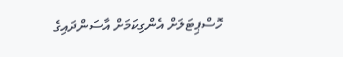ހޮސްޕިޓަލަށް އެންގިކަމަށް އާސަންދައިގެ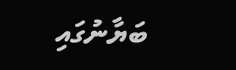ބަޔާނުގައި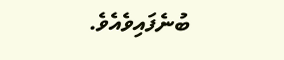ބުނެފައިވެއެވެ.